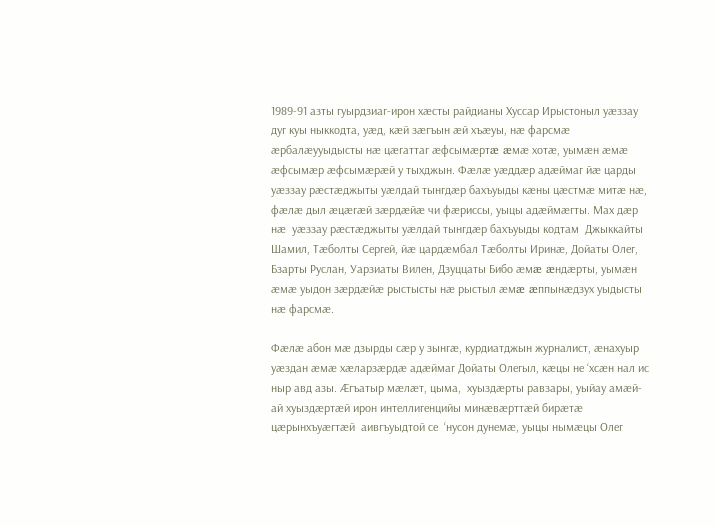1989-91 азты гуырдзиаг-ирон хæсты райдианы Хуссар Ирыстоныл уæззау дуг куы ныккодта, уæд, кæй зæгъын æй хъæуы, нæ фарсмæ æрбалæууыдысты нæ цæгаттаг æфсымæртæ æмæ хотæ, уымæн æмæ æфсымæр æфсымæрæй у тыхджын. Фæлæ уæддæр адæймаг йæ царды уæззау рæстæджыты уæлдай тынгдæр бахъуыды кæны цæстмæ митæ нæ, фæлæ дыл æцæгæй зæрдæйæ чи фæриссы, уыцы адæймæгты. Мах дæр нæ  уæззау рæстæджыты уæлдай тынгдæр бахъуыды кодтам  Джыккайты Шамил, Тæболты Сергей, йæ цардæмбал Тæболты Иринæ, Дойаты Олег, Бзарты Руслан, Уарзиаты Вилен, Дзуццаты Бибо æмæ æндæрты, уымæн æмæ уыдон зæрдæйæ рыстысты нæ рыстыл æмæ æппынæдзух уыдысты нæ фарсмæ.

Фæлæ абон мæ дзырды сæр у зынгæ, курдиатджын журналист, æнахуыр уæздан æмæ хæларзæрдæ адæймаг Дойаты Олегыл, кæцы не ‘хсæн нал ис ныр авд азы. Æгъатыр мæлæт, цыма,  хуыздæрты равзары, уыйау амæй-ай хуыздæртæй ирон интеллигенцийы минæвæрттæй бирæтæ цæрынхъуæгтæй  аивгъуыдтой се  ‘нусон дунемæ, уыцы нымæцы Олег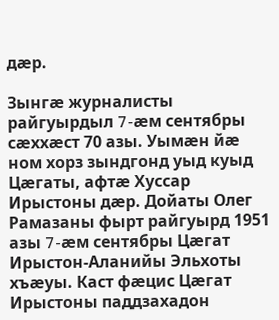дæр.

Зынгæ журналисты райгуырдыл 7-æм сентябры  сæххæст 70 азы. Уымæн йæ ном хорз зындгонд уыд куыд Цæгаты, афтæ Хуссар Ирыстоны дæр. Дойаты Олег Рамазаны фырт райгуырд 1951 азы 7-æм сентябры Цæгат Ирыстон-Аланийы Эльхоты хъæуы. Каст фæцис Цæгат Ирыстоны паддзахадон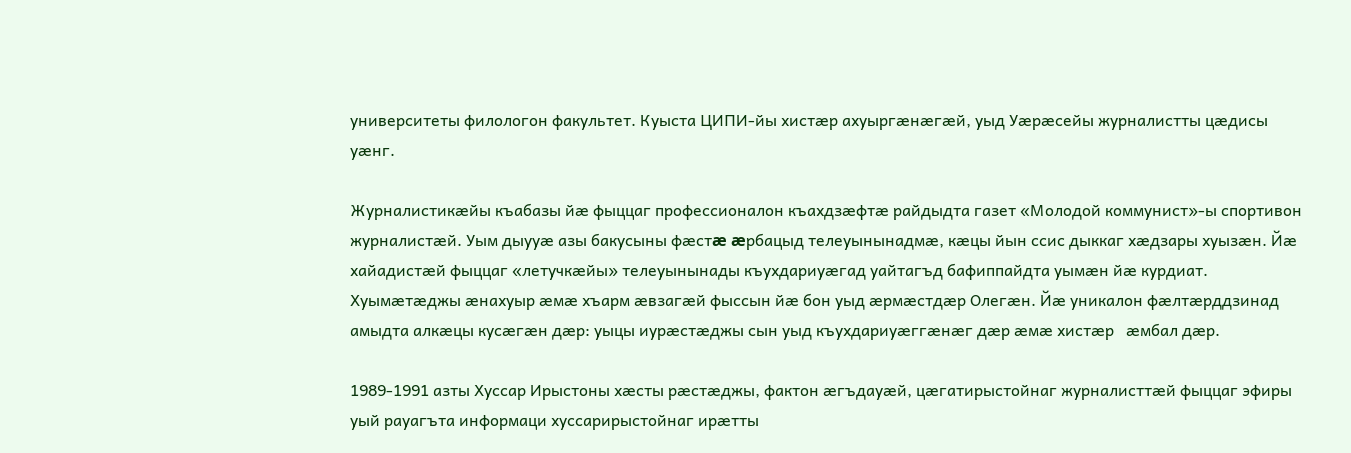университеты филологон факультет. Куыста ЦИПИ-йы хистæр ахуыргæнæгæй, уыд Уæрæсейы журналистты цæдисы уæнг.

Журналистикæйы къабазы йæ фыццаг профессионалон къахдзæфтæ райдыдта газет «Молодой коммунист»-ы спортивон журналистæй. Уым дыууæ азы бакусыны фæстæ æрбацыд телеуынынадмæ, кæцы йын ссис дыккаг хæдзары хуызæн. Йæ хайадистæй фыццаг «летучкæйы» телеуынынады къухдариуæгад уайтагъд бафиппайдта уымæн йæ курдиат. Хуымæтæджы æнахуыр æмæ хъарм æвзагæй фыссын йæ бон уыд æрмæстдæр Олегæн. Йæ уникалон фæлтæрддзинад амыдта алкæцы кусæгæн дæр: уыцы иурæстæджы сын уыд къухдариуæггæнæг дæр æмæ хистæр   æмбал дæр.

1989-1991 азты Хуссар Ирыстоны хæсты рæстæджы, фактон æгъдауæй, цæгатирыстойнаг журналисттæй фыццаг эфиры уый рауагъта информаци хуссарирыстойнаг ирæтты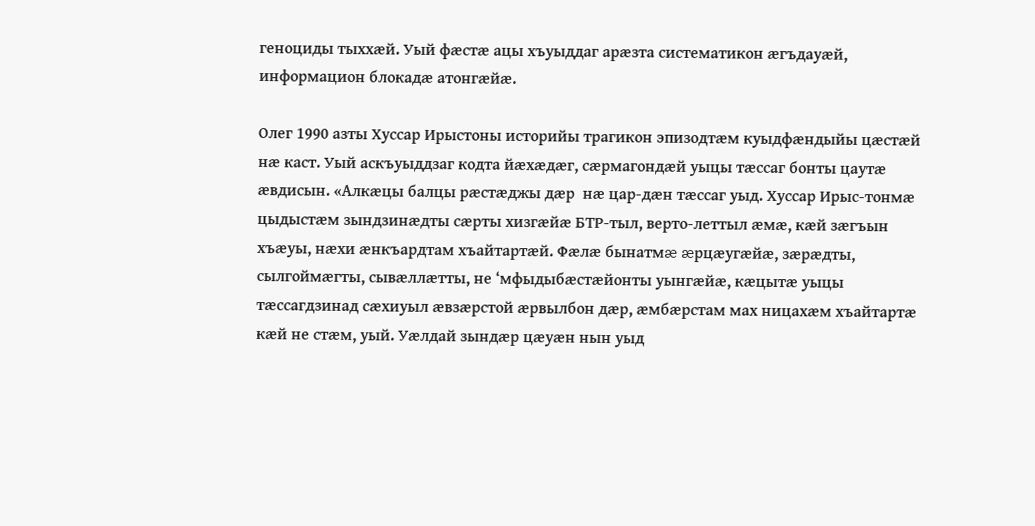геноциды тыххæй. Уый фæстæ ацы хъуыддаг арæзта систематикон æгъдауæй, информацион блокадæ атонгæйæ.

Олег 1990 азты Хуссар Ирыстоны историйы трагикон эпизодтæм куыдфæндыйы цæстæй нæ каст. Уый аскъуыддзаг кодта йæхæдæг, сæрмагондæй уыцы тæссаг бонты цаутæ æвдисын. «Алкæцы балцы рæстæджы дæр  нæ цар-дæн тæссаг уыд. Хуссар Ирыс-тонмæ цыдыстæм зындзинæдты сæрты хизгæйæ БТР-тыл, верто-леттыл æмæ, кæй зæгъын хъæуы, нæхи æнкъардтам хъайтартæй. Фæлæ бынатмæ æрцæугæйæ, зæрæдты, сылгоймæгты, сывæллæтты, не ‘мфыдыбæстæйонты уынгæйæ, кæцытæ уыцы тæссагдзинад сæхиуыл æвзæрстой æрвылбон дæр, æмбæрстам мах ницахæм хъайтартæ кæй не стæм, уый. Уæлдай зындæр цæуæн нын уыд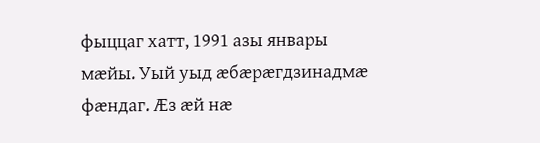фыццаг хатт, 1991 азы январы мæйы. Уый уыд æбæрæгдзинадмæ фæндаг. Æз æй нæ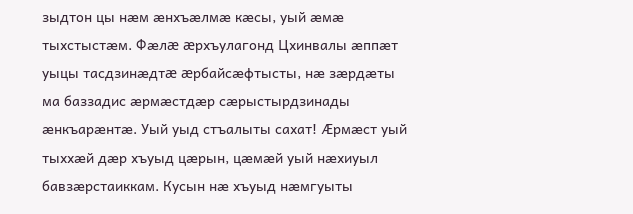зыдтон цы нæм æнхъæлмæ кæсы, уый æмæ тыхстыстæм. Фæлæ æрхъулагонд Цхинвалы æппæт уыцы тасдзинæдтæ æрбайсæфтысты, нæ зæрдæты ма баззадис æрмæстдæр сæрыстырдзинады æнкъарæнтæ. Уый уыд стъалыты сахат! Æрмæст уый тыххæй дæр хъуыд цæрын, цæмæй уый нæхиуыл бавзæрстаиккам. Кусын нæ хъуыд нæмгуыты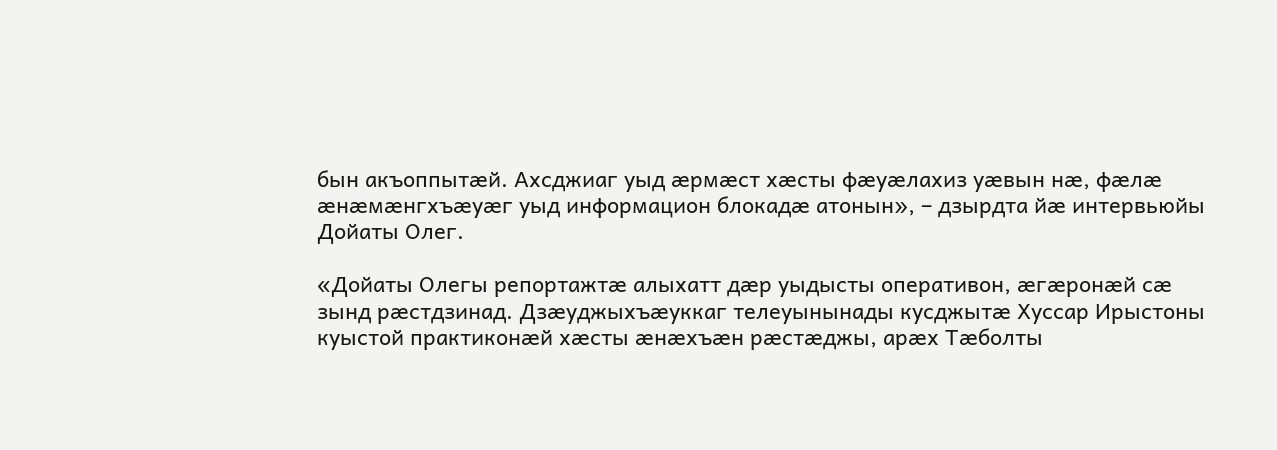бын акъоппытæй. Ахсджиаг уыд æрмæст хæсты фæуæлахиз уæвын нæ, фæлæ æнæмæнгхъæуæг уыд информацион блокадæ атонын», – дзырдта йæ интервьюйы Дойаты Олег.

«Дойаты Олегы репортажтæ алыхатт дæр уыдысты оперативон, æгæронæй сæ зынд рæстдзинад. Дзæуджыхъæуккаг телеуынынады кусджытæ Хуссар Ирыстоны куыстой практиконæй хæсты æнæхъæн рæстæджы, арæх Тæболты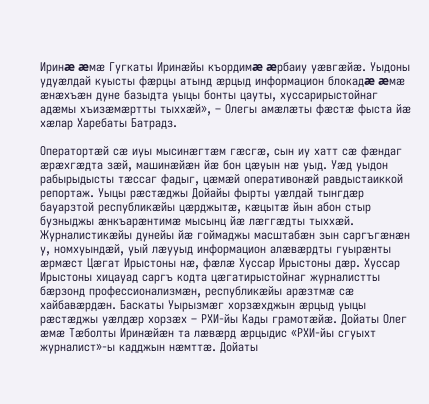Иринæ æмæ Гугкаты Иринæйы къордимæ æрбаиу уæвгæйæ. Уыдоны удуæлдай куысты фæрцы атынд æрцыд информацион блокадæ æмæ æнæхъæн дуне базыдта уыцы бонты цауты, хуссарирыстойнаг адæмы хъизæмæртты тыххæй», – Олегы амæлæты фæстæ фыста йæ хæлар Харебаты Батрадз.

Оператортæй сæ иуы мысинæгтæм гæсгæ, сын иу хатт сæ фæндаг æрæхгæдта зæй, машинæйæн йæ бон цæуын нæ уыд. Уæд уыдон рабырыдысты тæссаг фадыг, цæмæй оперативонæй равдыстаиккой репортаж. Уыцы рæстæджы Дойайы фырты уæлдай тынгдæр бауарзтой республикæйы цæрджытæ, кæцытæ йын абон стыр бузныджы æнкъарæнтимæ мысынц йæ лæггæдты тыххæй. Журналистикæйы дунейы йæ гоймаджы масштабæн зын саргъгæнæн у, номхуындæй, уый лæууыд информацион алæвæрдты гуырæнты æрмæст Цæгат Ирыстоны нæ, фæлæ Хуссар Ирыстоны дæр. Хуссар Ирыстоны хицауад саргъ кодта цæгатирыстойнаг журналистты бæрзонд профессионализмæн, республикæйы арæзтмæ сæ хайбавæрдæн. Баскаты Уырызмæг хорзæхджын æрцыд уыцы рæстæджы уæлдæр хорзæх – РХИ-йы Кады грамотæйæ. Дойаты Олег æмæ Тæболты Иринæйæн та лæвæрд æрцыдис «РХИ-йы сгуыхт журналист»-ы кадджын нæмттæ. Дойаты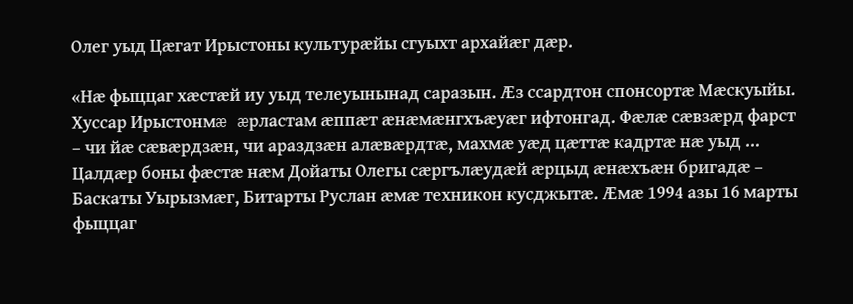Олег уыд Цæгат Ирыстоны культурæйы сгуыхт архайæг дæр.

«Нæ фыццаг хæстæй иу уыд телеуынынад саразын. Æз ссардтон спонсортæ Мæскуыйы. Хуссар Ирыстонмæ æрластам æппæт æнæмæнгхъæуæг ифтонгад. Фæлæ сæвзæрд фарст – чи йæ сæвæрдзæн, чи араздзæн алæвæрдтæ, махмæ уæд цæттæ кадртæ нæ уыд … Цалдæр боны фæстæ нæм Дойаты Олегы сæргълæудæй æрцыд æнæхъæн бригадæ – Баскаты Уырызмæг, Битарты Руслан æмæ техникон кусджытæ. Æмæ 1994 азы 16 марты фыццаг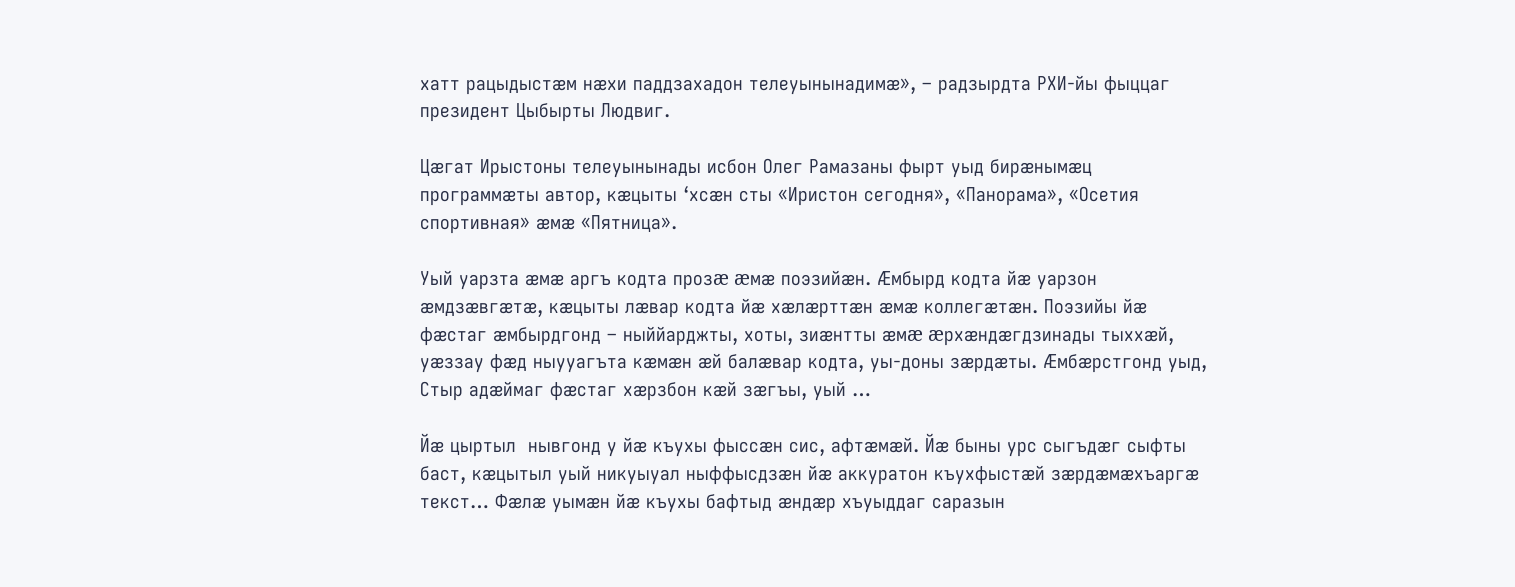хатт рацыдыстæм нæхи паддзахадон телеуынынадимæ», – радзырдта РХИ-йы фыццаг президент Цыбырты Людвиг.

Цæгат Ирыстоны телеуынынады исбон Олег Рамазаны фырт уыд бирæнымæц программæты автор, кæцыты ‘хсæн сты «Иристон сегодня», «Панорама», «Осетия спортивная» æмæ «Пятница».

Уый уарзта æмæ аргъ кодта прозæ æмæ поэзийæн. Æмбырд кодта йæ уарзон æмдзæвгæтæ, кæцыты лæвар кодта йæ хæлæрттæн æмæ коллегæтæн. Поэзийы йæ фæстаг æмбырдгонд – ныййарджты, хоты, зиæнтты æмæ æрхæндæгдзинады тыххæй, уæззау фæд ныууагъта кæмæн æй балæвар кодта, уы-доны зæрдæты. Æмбæрстгонд уыд, Стыр адæймаг фæстаг хæрзбон кæй зæгъы, уый …

Йæ цыртыл  нывгонд у йæ къухы фыссæн сис, афтæмæй. Йæ быны урс сыгъдæг сыфты баст, кæцытыл уый никуыуал ныффысдзæн йæ аккуратон къухфыстæй зæрдæмæхъаргæ текст… Фæлæ уымæн йæ къухы бафтыд æндæр хъуыддаг саразын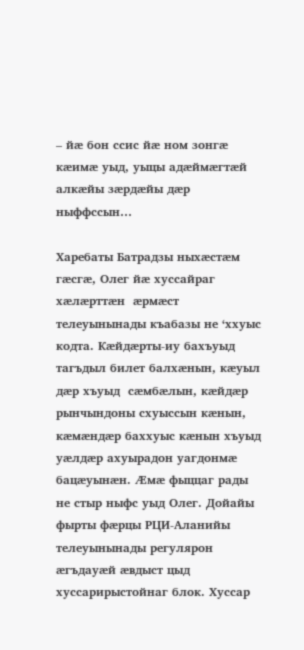– йæ бон ссис йæ ном зонгæ кæимæ уыд, уыцы адæймæгтæй алкæйы зæрдæйы дæр ныффссын…

Харебаты Батрадзы ныхæстæм гæсгæ, Олег йæ хуссайраг хæлæрттæн  æрмæст телеуынынады къабазы не ‘ххуыс кодта. Кæйдæрты-иу бахъуыд тагъдыл билет балхæнын, кæуыл дæр хъуыд  сæмбæлын, кæйдæр рынчындоны схуыссын кæнын, кæмæндæр баххуыс кæнын хъуыд уæлдæр ахуырадон уагдонмæ бацæуынæн. Æмæ фыццаг рады не стыр ныфс уыд Олег. Дойайы фырты фæрцы РЦИ-Аланийы телеуынынады регулярон æгъдауæй æвдыст цыд хуссарирыстойнаг блок. Хуссар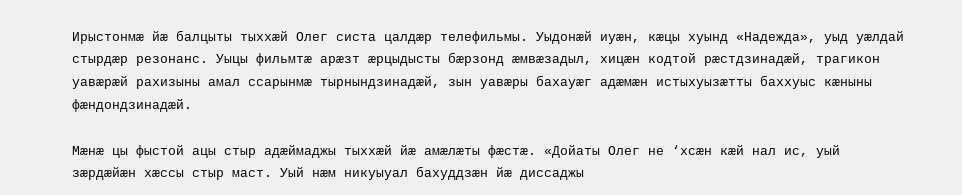Ирыстонмæ йæ балцыты тыххæй Олег систа цалдæр телефильмы. Уыдонæй иуæн, кæцы хуынд «Надежда», уыд уæлдай стырдæр резонанс. Уыцы фильмтæ арæзт æрцыдысты бæрзонд æмвæзадыл, хицæн кодтой рæстдзинадæй, трагикон уавæрæй рахизыны амал ссарынмæ тырнындзинадæй, зын уавæры бахауæг адæмæн истыхуызæтты баххуыс кæныны фæндондзинадæй.

Мæнæ цы фыстой ацы стыр адæймаджы тыххæй йæ амæлæты фæстæ. «Дойаты Олег не ‘хсæн кæй нал ис, уый зæрдæйæн хæссы стыр маст. Уый нæм никуыуал бахуддзæн йæ диссаджы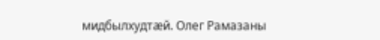мидбылхудтæй. Олег Рамазаны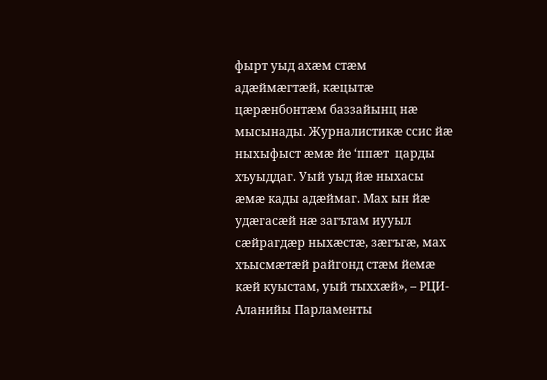фырт уыд ахæм стæм адæймæгтæй, кæцытæ цæрæнбонтæм баззайынц нæ мысынады. Журналистикæ ссис йæ ныхыфыст æмæ йе ‘ппæт  царды хъуыддаг. Уый уыд йæ ныхасы æмæ кады адæймаг. Мах ын йæ удæгасæй нæ загътам иууыл сæйрагдæр ныхæстæ, зæгъгæ, мах хъысмæтæй райгонд стæм йемæ кæй куыстам, уый тыххæй», – РЦИ-Аланийы Парламенты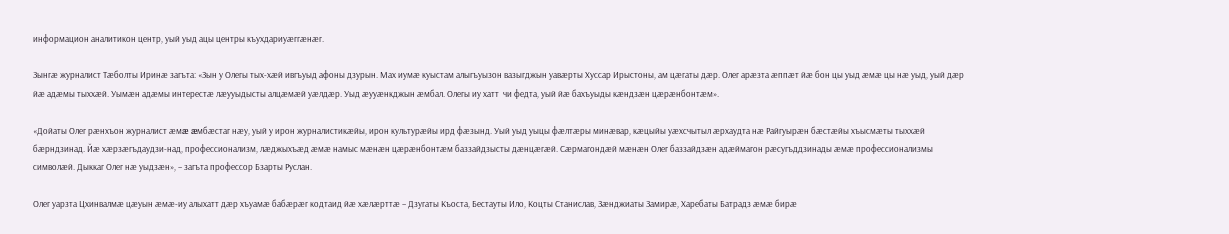информацион аналитикон центр, уый уыд ацы центры къухдариуæггæнæг.

Зынгæ журналист Тæболты Иринæ загъта: «Зын у Олегы тых-хæй ивгъуыд афоны дзурын. Мах иумæ куыстам алыгъуызон вазыгджын уавæрты Хуссар Ирыстоны, ам цæгаты дæр. Олег арæзта æппæт йæ бон цы уыд æмæ цы нæ уыд, уый дæр йæ адæмы тыххæй. Уымæн адæмы интерестæ лæууыдысты алцæмæй уæлдæр. Уыд æууæнкджын æмбал. Олегы иу хатт  чи федта, уый йæ бахъуыды кæндзæн цæрæнбонтæм».

«Дойаты Олег рæнхъон журналист æмæ æмбæстаг нæу, уый у ирон журналистикæйы, ирон культурæйы ирд фæзынд. Уый уыд уыцы фæлтæры минæвар, кæцыйы уæхсчытыл æрхаудта нæ Райгуырæн бæстæйы хъысмæты тыххæй бæрндзинад. Йæ хæрзæгъдаудзи-над, профессионализм, лæджыхъæд æмæ намыс мæнæн цæрæнбонтæм баззайдзысты дæнцæгæй. Сæрмагондæй мæнæн Олег баззайдзæн адæймагон рæсугъддзинады æмæ профессионализмы символæй. Дыккаг Олег нæ уыдзæн», – загъта профессор Бзарты Руслан.

Олег уарзта Цхинвалмæ цæуын æмæ-иу алыхатт дæр хъуамæ бабæрæг кодтаид йæ хæлæрттæ – Дзугаты Къоста, Бестауты Ило, Коцты Станислав, Зæнджиаты Замирæ, Харебаты Батрадз æмæ бирæ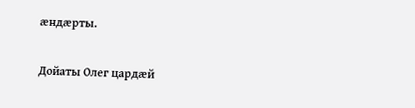æндæрты.

Дойаты Олег цардæй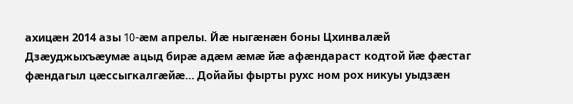ахицæн 2014 азы 10-æм апрелы. Йæ ныгæнæн боны Цхинвалæй Дзæуджыхъæумæ ацыд бирæ адæм æмæ йæ афæндараст кодтой йæ фæстаг фæндагыл цæссыгкалгæйæ… Дойайы фырты рухс ном рох никуы уыдзæн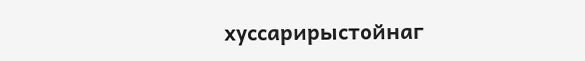хуссарирыстойнаг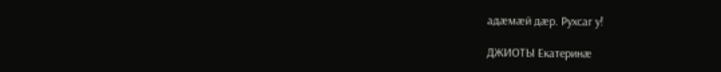адæмæй дæр. Рухсаг у!

ДЖИОТЫ Екатеринæ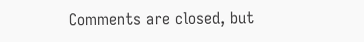Comments are closed, but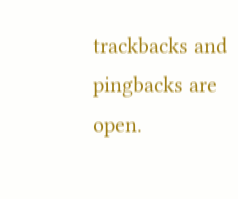trackbacks and pingbacks are open.